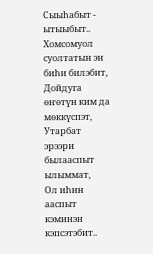Сыыһабыт - ытыыбыт..
Хомсомуол суолтатын эн биһи билэбит,
Дойдуга өҥөтүн ким да мөккүспэт,
Утарбат эрээри былааспыт ылыммат,
Ол иһин ааспыт кэминэн кэпсэтэбит..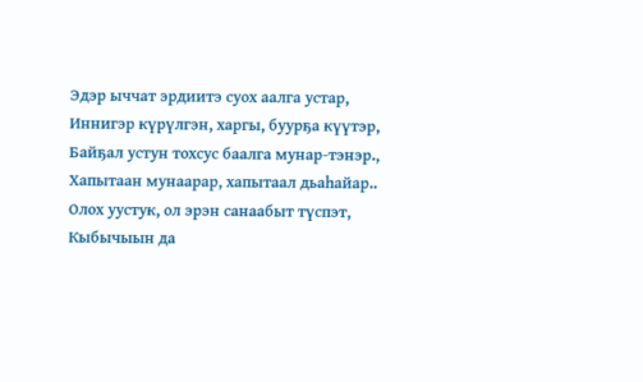Эдэр ыччат эрдиитэ суох аалга устар,
Иннигэр күрүлгэн, харгы, буурҕа күүтэр,
Байҕал устун тохсус баалга мунар-тэнэр.,
Хапытаан мунаарар, хапытаал дьаһайар..
Олох уустук, ол эрэн санаабыт түспэт,
Кыбычыын да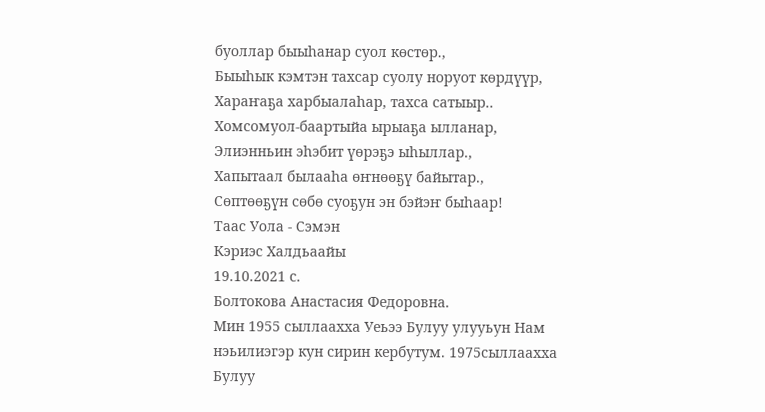буоллар быыһанар суол көстөр.,
Быыһык кэмтэн тахсар суолу норуот көрдүүр,
Хараҥаҕа харбыалаһар, тахса сатыыр..
Хомсомуол-баартыйа ырыаҕа ылланар,
Элиэнньин эһэбит үөрэҕэ ыһыллар.,
Хапытаал былааһа өҥнөөҕү байытар.,
Сөптөөҕүн сөбө суоҕун эн бэйэҥ быһаар!
Таас Уола - Сэмэн
Кэриэс Халдьаайы
19.10.2021 с.
Болтокова Анастасия Федоровна.
Мин 1955 сыллаахха Уеьээ Булуу улууьун Нам нэьилиэгэр кун сирин кербутум. 1975сыллаахха Булуу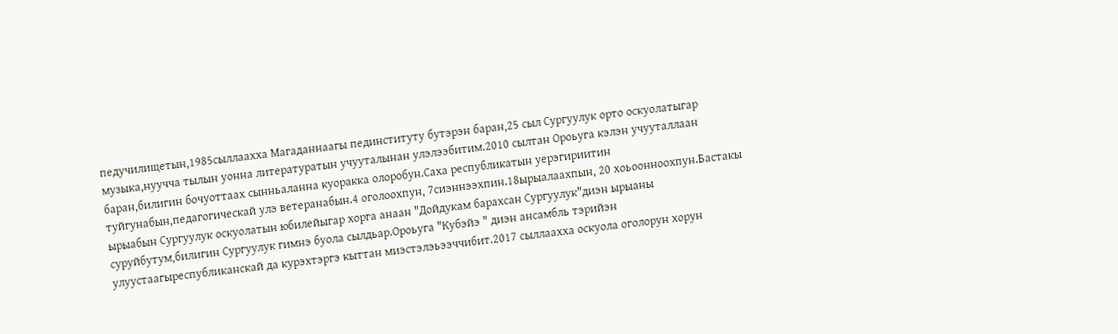педучилищетын,1985сыллаахха Магаданнаагы пединституту бутэрэн баран,25 сыл Сургуулук орто оскуолатыгар музыка,нуучча тылын уонна литературатын учууталынан улэлээбитим.2010 сылтан Ороьуга кэлэн учууталлаан баран,билигин бочуоттаах сынньаланна куоракка олоробун.Саха республикатын уерэгириитин туйгунабын,педагогическай улэ ветеранабын.4 оголоохпун, 7сиэннээхпин.18ырыалаахпын, 20 хоьоонноохпун.Бастакы ырыабын Сургуулук оскуолатын юбилейыгар хорга анаан "Дойдукам барахсан Сургуулук"диэн ырыаны суруйбутум,билигин Сургуулук гимнэ буола сылдьар.Ороьуга "Кубэйэ " диэн ансамбль тэрийэн улуустаагыреспубликанскай да курэхтэргэ кыттан миэстэлэьээччибит.2017 сыллаахха оскуола оголорун хорун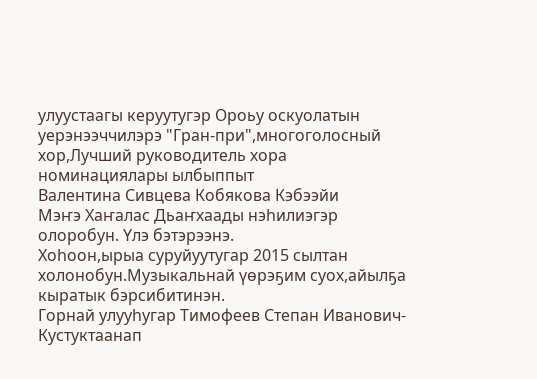улуустаагы керуутугэр Ороьу оскуолатын уерэнээччилэрэ "Гран-при",многоголосный хор,Лучший руководитель хора номинациялары ылбыппыт
Валентина Сивцева Кобякова Кэбээйи
Мэҥэ Хаҥалас Дьаҥхаады нэһилиэгэр олоробун. Үлэ бэтэрээнэ.
Хоһоон,ырыа суруйуутугар 2015 сылтан холонобун.Музыкальнай үөрэҕим суох,айылҕа кыратык бэрсибитинэн.
Горнай улууһугар Тимофеев Степан Иванович-Кустуктаанап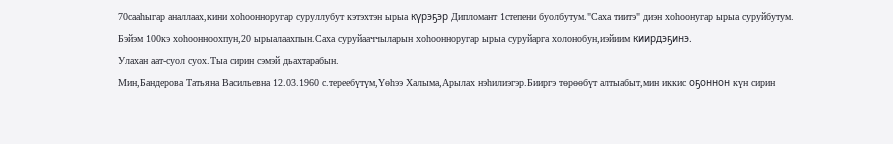70сааһыгар аналлаах,кини хоһоонноругар суруллубут кэтэхтэн ырыа күрэҕэр Дипломант 1степени буолбутум."Саха тиитэ" диэн хоһоонугар ырыа суруйбутум.
Бэйэм 100кэ хоһоонноохпун,20 ырыалаахпын.Саха суруйааччыларын хоһоонноругар ырыа суруйарга холонобун,иэйиим киирдэҕинэ.
Улахан аат-суол суох.Тыа сирин сэмэй дьахтарабын.
Мин,Бандерова Татьяна Васильевна 12.03.1960 с.тереебүтүм,Үөһээ Халыма,Арылах нэһилиэгэр.Бииргэ төрөөбүт алтыабыт,мин иккис оҕоннон күн сирин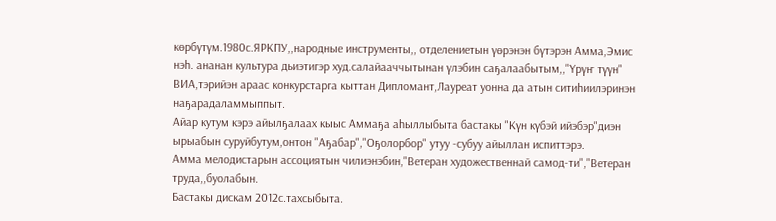көрбүтүм.1980с.ЯРКПУ,,народные инструменты,, отделениетын үөрэнэн бүтэрэн Амма,Эмис нэһ. ананан культура дьиэтигэр худ.салайааччытынан үлэбин саҕалаабытым,,"Үрүҥ түүн" ВИА,тэрийэн араас конкурстарга кыттан Дипломант,Лауреат уонна да атын ситиһиилэринэн наҕарадаламмыппыт.
Айар кутум кэрэ айылҕалаах кыыс Аммаҕа аһыллыбыта бастакы "Күн күбэй ийэбэр"диэн ырыабын суруйбутум,онтон "Аҕабар","Оҕолорбор" утуу -субуу айыллан испиттэрэ.
Амма мелодистарын ассоциятын чилиэнэбин,"Ветеран художественнай самод-ти","Ветеран труда,,буолабын.
Бастакы дискам 2012с.тахсыбыта.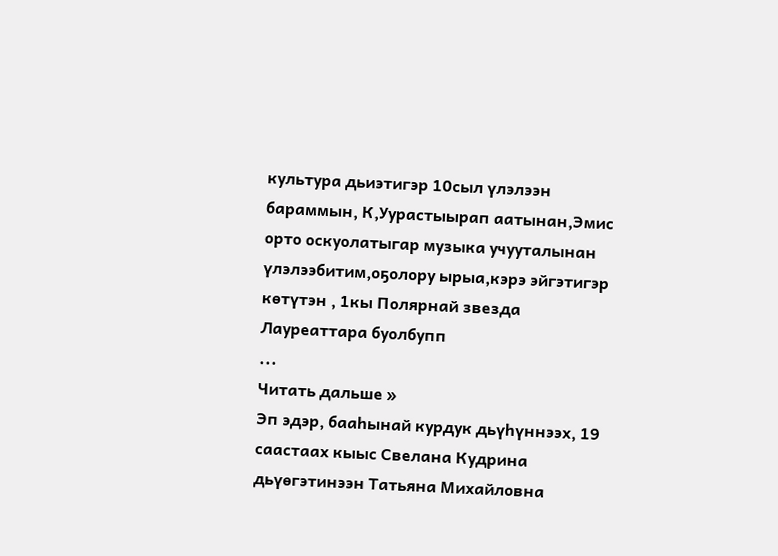культура дьиэтигэр 10сыл үлэлээн бараммын, К,Уурастыырап аатынан,Эмис орто оскуолатыгар музыка учууталынан үлэлээбитим,оҕолору ырыа,кэрэ эйгэтигэр көтүтэн , 1кы Полярнай звезда Лауреаттара буолбупп
...
Читать дальше »
Эп эдэр, бааһынай курдук дьүһүннээх, 19 саастаах кыыс Свелана Кудрина дьүөгэтинээн Татьяна Михайловна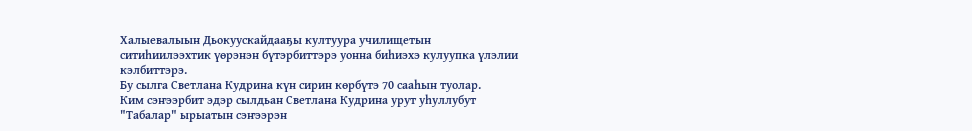Халыевалыын Дьокуускайдааҕы култуура училищетын ситиһиилээхтик үөрэнэн бүтэрбиттэрэ уонна биһиэхэ кулуупка үлэлии кэлбиттэрэ.
Бу сылга Светлана Кудрина күн сирин көрбүтэ 70 сааһын туолар.
Ким сэҥээрбит эдэр сылдьан Светлана Кудрина урут уһуллубут "Табалар" ырыатын сэҥээрэн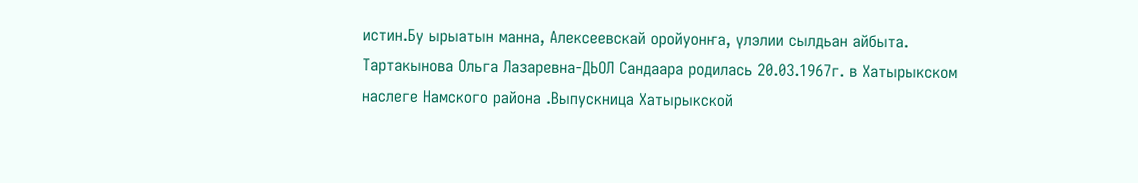истин.Бу ырыатын манна, Алексеевскай оройуонҥа, үлэлии сылдьан айбыта.
Тартакынова Ольга Лазаревна-ДЬОЛ Сандаара родилась 20.03.1967г. в Хатырыкском наслеге Намского района .Выпускница Хатырыкской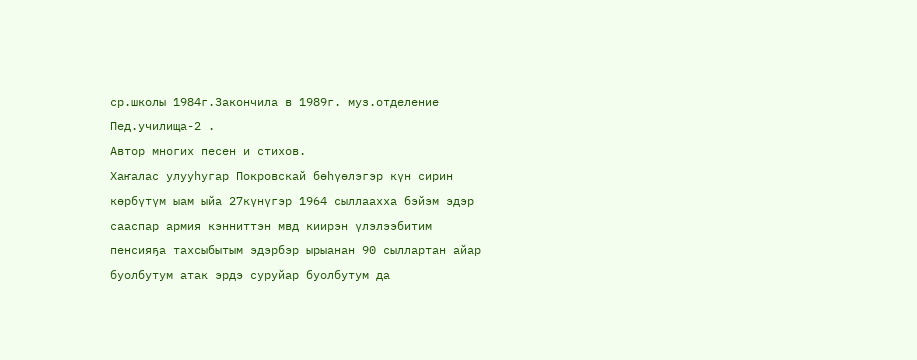ср.школы 1984г.Закончила в 1989г. муз.отделение Пед.училища-2 .
Автор многих песен и стихов.
Хаҥалас улууһугар Покровскай бөһүөлэгэр күн сирин көрбүтүм ыам ыйа 27күнүгэр 1964 сыллаахха бэйэм эдэр сааспар армия кэнниттэн мвд киирэн үлэлээбитим пенсияҕа тахсыбытым эдэрбэр ырыанан 90 сыллартан айар буолбутум атак эрдэ суруйар буолбутум да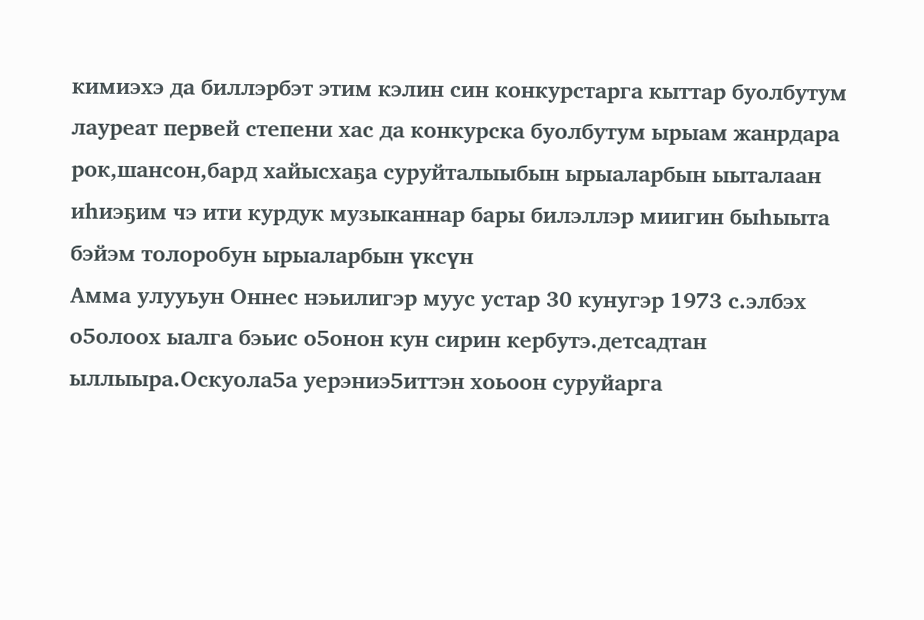кимиэхэ да биллэрбэт этим кэлин син конкурстарга кыттар буолбутум лауреат первей степени хас да конкурска буолбутум ырыам жанрдара рок,шансон,бард хайысхаҕа суруйталыыбын ырыаларбын ыыталаан иһиэҕим чэ ити курдук музыканнар бары билэллэр миигин быһыыта бэйэм толоробун ырыаларбын үксүн
Амма улууьун Оннес нэьилигэр муус устар 30 кунугэр 1973 с.элбэх о5олоох ыалга бэьис о5онон кун сирин кербутэ.детсадтан ыллыыра.Оскуола5а уерэниэ5иттэн хоьоон суруйарга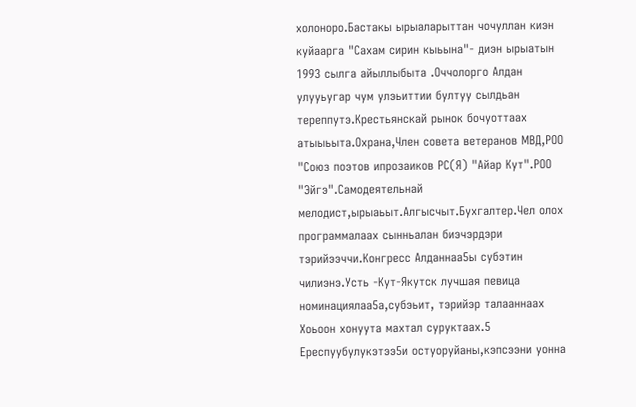холоноро.Бастакы ырыаларыттан чочуллан киэн куйаарга "Сахам сирин кыьына"- диэн ырыатын 1993 сылга айыллыбыта .Оччолорго Алдан улууьугар чум улэьиттии бултуу сылдьан тереппутэ.Крестьянскай рынок бочуоттаах атыыьыта.Охрана,Член совета ветеранов МВД,РОО "Союз поэтов ипрозаиков РС(Я) "Айар Кут".РОО "Эйгэ".Самодеятельнай мелодист,ырыаьыт.Алгысчыт.Бухгалтер.Чел олох программалаах сынньалан биэчэрдэри тэрийээччи.Конгресс Алданнаа5ы субэтин чилиэнэ.Усть -Кут-Якутск лучшая певица номинациялаа5а,субэьит, тэрийэр талааннаах Хоьоон хонуута махтал суруктаах.5 Ереспуубулукэтээ5и остуоруйаны,кэпсээни уонна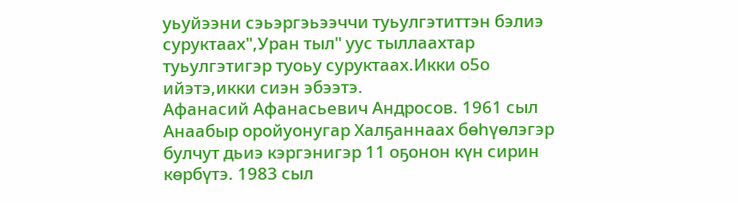уьуйээни сэьэргэьээччи туьулгэтиттэн бэлиэ суруктаах",Уран тыл" уус тыллаахтар туьулгэтигэр туоьу суруктаах.Икки о5о ийэтэ,икки сиэн эбээтэ.
Афанасий Афанасьевич Андросов. 1961 сыл Анаабыр оройуонугар Халҕаннаах бөһүөлэгэр булчут дьиэ кэргэнигэр 11 оҕонон күн сирин көрбүтэ. 1983 сыл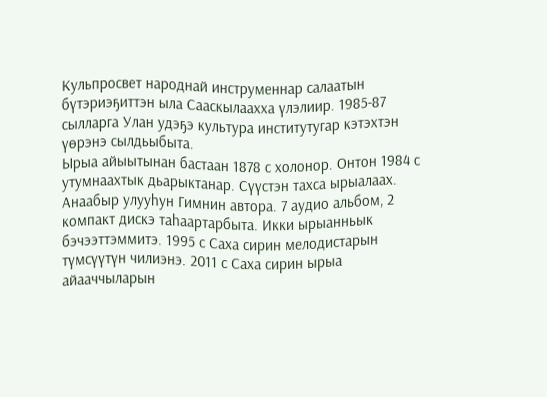Кульпросвет народнай инструменнар салаатын бүтэриэҕиттэн ыла Сааскылаахха үлэлиир. 1985-87 сылларга Улан удэҕэ культура институтугар кэтэхтэн үөрэнэ сылдьыбыта.
Ырыа айыытынан бастаан 1878 с холонор. Онтон 1984 с утумнаахтык дьарыктанар. Сүүстэн тахса ырыалаах. Анаабыр улууһун Гимнин автора. 7 аудио альбом, 2 компакт дискэ таһаартарбыта. Икки ырыанньык бэчээттэммитэ. 1995 с Саха сирин мелодистарын түмсүүтүн чилиэнэ. 2011 с Саха сирин ырыа айааччыларын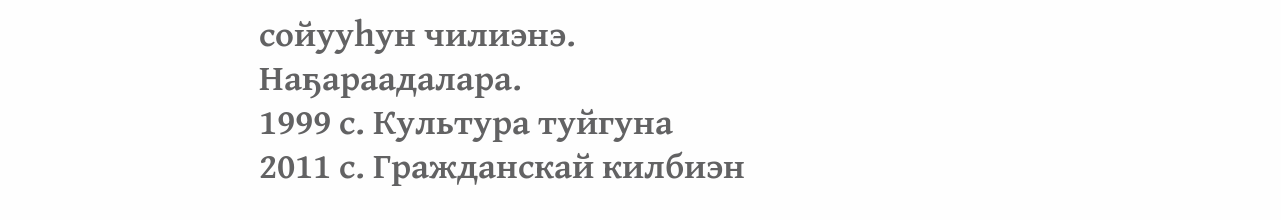сойууһун чилиэнэ.
Наҕараадалара.
1999 с. Культура туйгуна
2011 с. Гражданскай килбиэн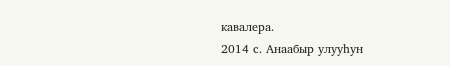кавалера.
2014 с. Анаабыр улууһун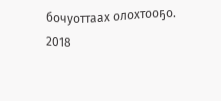бочуоттаах олохтооҕо.
2018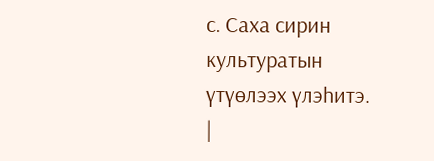с. Саха сирин культуратын үтүөлээх үлэһитэ.
|